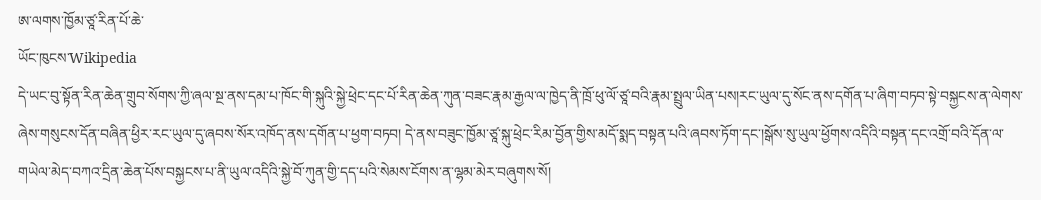ཨ་ལགས་ཁྱོམ་ཙཱ་རིན་པོ་ཆེ་
ཡོང་ཁུངས་Wikipedia
དེ་ཡང་བུ་སྟོན་རིན་ཆེན་གྲུབ་སོགས་ཀྱི་ཞལ་སྔ་ནས་དམ་པ་ཁོང་གི་སྐུའི་སྐྱེ་ཕྲེང་དང་པོ་རིན་ཆེན་ཀུན་བཟང་རྣམ་རྒྱལ་ལ་ཁྱེད་ནི་ཁྲོ་ཕུ་ལོ་ཙཱ་བའི་རྣམ་སྤྲུལ་ཡིན་པས།རང་ཡུལ་དུ་སོང་ནས་དགོན་པ་ཞིག་བཏབ་སྟེ་བསྐྱངས་ན་ལེགས་ཞེས་གསུངས་དོན་བཞིན་ཕྱིར་རང་ཡུལ་དུ་ཞབས་སོར་འཁོད་ནས་དགོན་པ་ཕྱག་བཏབ། དེ་ནས་བཟུང་ཁྱོམ་ཙཱ་སྐུ་ཕྲེང་རིམ་བྱོན་གྱིས་མདོ་སྨད་བསྟན་པའི་ཞབས་ཏོག་དང་།སྒོས་སུ་ཡུལ་ཕྱོགས་འདིའི་བསྟན་དང་འགྲོ་བའི་དོན་ལ་གཡེལ་མེད་བཀའ་དྲིན་ཆེན་པོས་བསྐྱངས་པ་ནི་ཡུལ་འདིའི་སྐྱེ་བོ་ཀུན་གྱི་དད་པའི་སེམས་ངོགས་ན་ལྷམ་མེར་བཞུགས་སོ།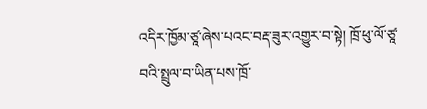འདིར་ཁྱོམ་ཙཱ་ཞེས་པའང་བརྡ་ཟུར་འགྱུར་བ་སྟེ། ཁྲོ་ཕུ་ལོ་ཙཱ་བའི་སྤྲུལ་བ་ཡིན་པས་ཁྲོ་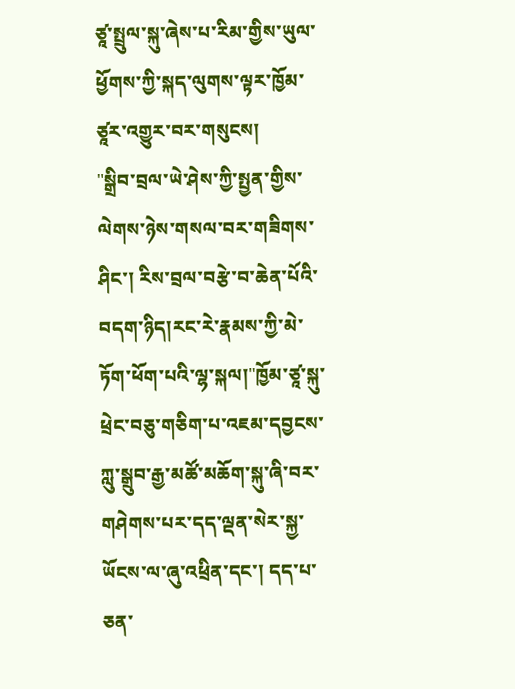ཙཱ་སྤྲུལ་སྐུ་ཞེས་པ་རིམ་གྱིས་ཡུལ་ཕྱོགས་ཀྱི་སྐད་ལུགས་ལྟར་ཁྱོམ་ཙཱར་འགྱུར་བར་གསུངས།
"སྒྲིབ་བྲལ་ཡེ་ཤེས་ཀྱི་སྤྱན་གྱིས་ལེགས་ཉེས་གསལ་བར་གཟིགས་ཤིང་། རིས་བྲལ་བརྩེ་བ་ཆེན་པོའི་བདག་ཉིད།རང་རེ་རྣམས་ཀྱི་མེ་ཏོག་ཕོག་པའི་ལྷ་སྐལ།"ཁྱོམ་ཙཱ་སྐུ་ཕྲེང་བཅུ་གཅིག་པ་འཇམ་དབྱངས་ཀླུ་སྒྲུབ་རྒྱ་མཚོ་མཆོག་སྐུ་ཞི་བར་གཤེགས་པར་དད་ལྡན་སེར་སྐྱ་ཡོངས་ལ་ཞུ་འཕྲིན་དང་། དད་པ་ཅན་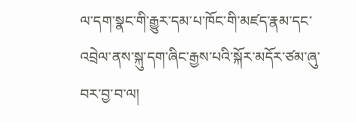ལ་དག་སྣང་གི་རྒྱུར་དམ་པ་ཁོང་གི་མཛད་རྣམ་དང་འབྲེལ་ནས་སྐུ་དག་ཞིང་རྒྱས་པའི་སྐོར་མདོར་ཙམ་ཞུ་བར་བྱ་བ་ལ།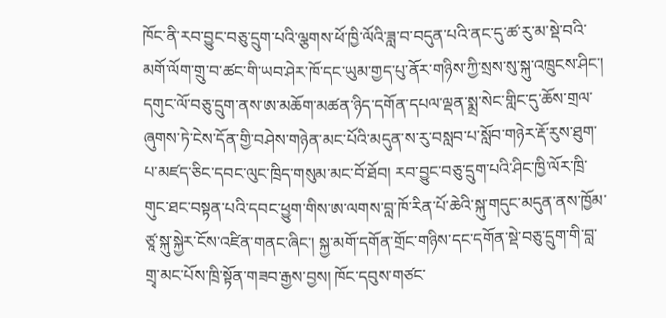ཁོང་ནི་རབ་བྱུང་བཅུ་དྲུག་པའི་ལྕགས་ཕོ་ཁྱི་ལོའི་ཟླ་བ་བདུན་པའི་ནང་དུ་ཚ་རུ་མ་སྡེ་བའི་མགོ་ལོག་གྲུ་བ་ཚང་གི་ཡབ་ཤེར་ཁོ་དང་ཡུམ་གྱད་པུ་ནོར་གཉིས་ཀྱི་སྲས་སུ་སྐུ་འཁྲུངས་ཤིང་། དགུང་ལོ་བཅུ་དྲུག་ནས་ཨ་མཆོག་མཚན་ཉིད་དགོན་དཔལ་ལྡན་སྨྲ་སེང་གླིང་དུ་ཆོས་གྲལ་ཞུགས་ཏེ་ངེས་དོན་གྱི་བཤེས་གཉེན་མང་པོའི་མདུན་ས་རུ་བསླབ་པ་སློབ་གཉེར་རྡོ་རུས་ཐུག་པ་མཛད་ཅིང་དབང་ལུང་ཁྲིད་གསུམ་མང་བོ་ཐོབ། རབ་བྱུང་བཅུ་དྲུག་པའི་ཤིང་ཁྱི་ལོར་ཁྲི་གུང་ཐང་བསྟན་པའི་དབང་ཕྱུག་གིས་ཨ་ལགས་བླ་ཁོ་རིན་པོ་ཆེའི་སྐུ་གདུང་མདུན་ནས་ཁྱོམ་ཙཱ་སྐུ་སྐྱེར་ངོས་འཛིན་གནང་ཞིང་། སྐྱ་མགོ་དགོན་གྲོང་གཉིས་དང་དགོན་སྡེ་བཅུ་དྲུག་གི་བླ་གྲྭ་མང་པོས་ཁྲི་སྟོན་གཟབ་རྒྱས་བྱས། ཁོང་དབུས་གཙང་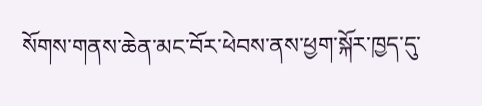སོགས་གནས་ཆེན་མང་བོར་ཕེབས་ནས་ཕྱག་སྐོར་ཁྱད་དུ་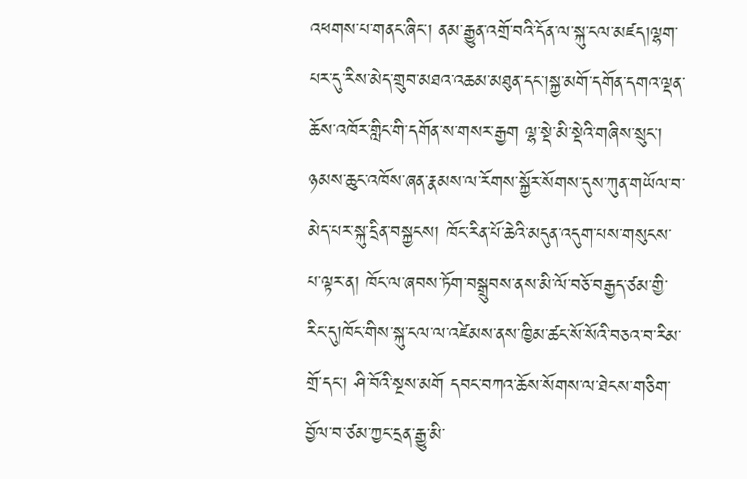འཕགས་པ་གནང་ཞིང་། ནམ་རྒྱུན་འགྲོ་བའི་དོན་ལ་སྐུ་ངལ་མཛད།ལྷག་པར་དུ་རིས་མེད་གྲུབ་མཐའ་འཆམ་མཐུན་དང་།སྐྱ་མགོ་དགོན་དགའ་ལྡན་ཆོས་འཁོར་གླིང་གི་དགོན་ས་གསར་རྒྱག ལྷ་སྡེ་མི་སྡེའི་གཞིས་སྲུང་། ཉམས་ཆུང་འཁོས་ཞན་རྣམས་ལ་རོགས་སྐྱོར་སོགས་དུས་ཀུན་གཡོལ་བ་མེད་པར་སྐུ་དྲིན་བསྐྱངས། ཁོང་རིན་པོ་ཆེའི་མདུན་འདུག་པས་གསུངས་པ་ལྟར་ན། ཁོང་ལ་ཞབས་ཏོག་བསྒྲུབས་ནས་མི་ལོ་བཅོ་བརྒྱད་ཙམ་གྱི་རིང་དུ།ཁོང་གིས་སྐུ་ངལ་ལ་འཛེམས་ནས་ཁྱིམ་ཚང་སོ་སོའི་བཅའ་བ་རིམ་གྲོ་དང་། ཤི་བོའི་སྔས་མགོ དབང་བཀའ་ཆོས་སོགས་ལ་ཐེངས་གཅིག་བྱོལ་བ་ཙམ་ཀྱང་དྲན་རྒྱུ་མི་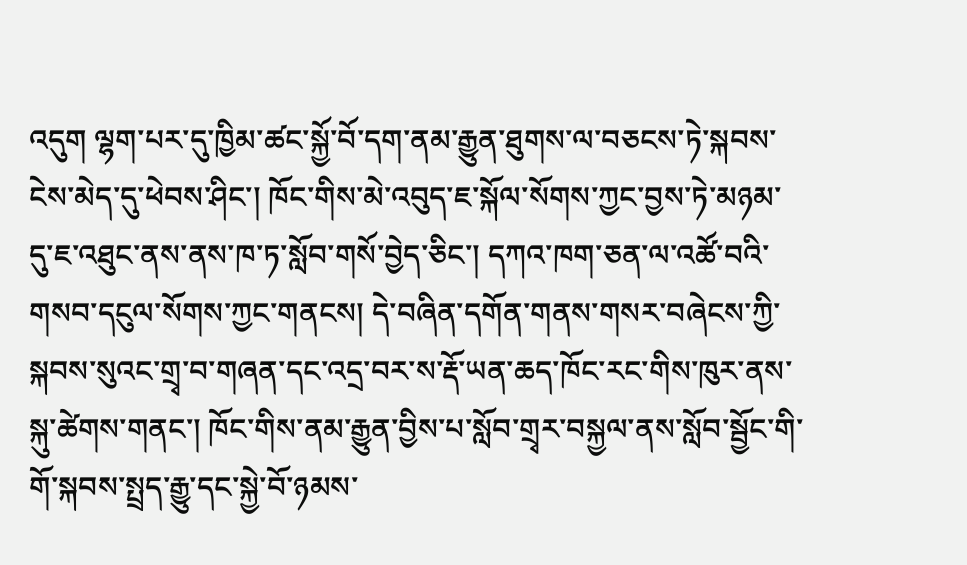འདུག ལྷག་པར་དུ་ཁྱིམ་ཚང་སྐྱོ་བོ་དག་ནམ་རྒྱུན་ཐུགས་ལ་བཅངས་ཏེ་སྐབས་ངེས་མེད་དུ་ཕེབས་ཤིང་། ཁོང་གིས་མེ་འབུད་ཇ་སྐོལ་སོགས་ཀྱང་བྱས་ཏེ་མཉམ་དུ་ཇ་འཐུང་ནས་ནས་ཁ་ཏ་སློབ་གསོ་བྱེད་ཅིང་། དཀའ་ཁག་ཅན་ལ་འཚོ་བའི་གསབ་དངུལ་སོགས་ཀྱང་གནངས། དེ་བཞིན་དགོན་གནས་གསར་བཞེངས་ཀྱི་སྐབས་སུའང་གྲྭ་བ་གཞན་དང་འདྲ་བར་ས་རྡོ་ཡན་ཆད་ཁོང་རང་གིས་ཁུར་ནས་སྐུ་ཚེགས་གནང་། ཁོང་གིས་ནམ་རྒྱུན་བྱིས་པ་སློབ་གྲྭར་བསྐྱལ་ནས་སློབ་སྦྱོང་གི་གོ་སྐབས་སྤྲད་རྒྱུ་དང་སྐྱེ་བོ་ཉམས་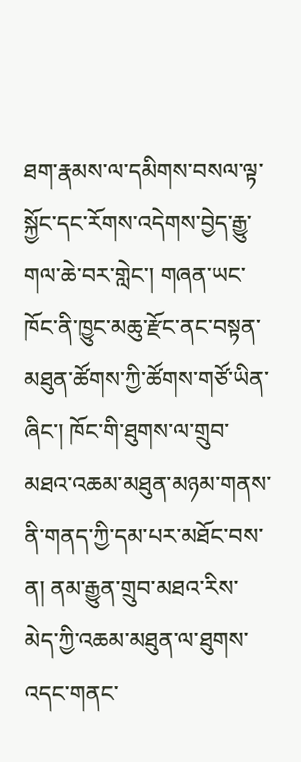ཐག་རྣམས་ལ་དམིགས་བསལ་ལྟ་སྐྱོང་དང་རོགས་འདེགས་བྱེད་རྒྱུ་གལ་ཆེ་བར་གླེང་། གཞན་ཡང་ཁོང་ནི་ཁྱུང་མཆུ་རྫོང་ནང་བསྟན་མཐུན་ཚོགས་ཀྱི་ཚོགས་གཙོ་ཡིན་ཞིང་། ཁོང་གི་ཐུགས་ལ་གྲུབ་མཐའ་འཆམ་མཐུན་མཉམ་གནས་ནི་གནད་ཀྱི་དམ་པར་མཐོང་བས་ན། ནམ་རྒྱུན་གྲུབ་མཐའ་རིས་མེད་ཀྱི་འཆམ་མཐུན་ལ་ཐུགས་འདང་གནང་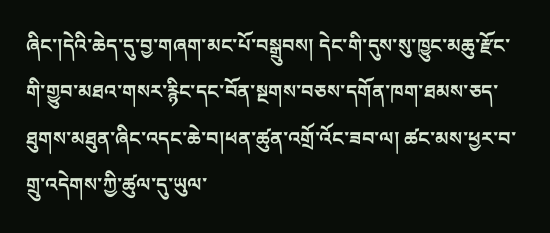ཞིང་།དེའི་ཆེད་དུ་བྱ་གཞག་མང་པོ་བསྒྲུབས། དེང་གི་དུས་སུ་ཁྱུང་མཆུ་རྫོང་གི་གྱུབ་མཐའ་གསར་རྙིང་དང་བོན་སྔགས་བཅས་དགོན་ཁག་ཐམས་ཅད་ཐུགས་མཐུན་ཞིང་འདང་ཆེ་བ།ཕན་ཚུན་འགྲོ་འོང་ཟབ་ལ། ཚང་མས་ཕྱར་བ་གྲུ་འདེགས་ཀྱི་ཚུལ་དུ་ཡུལ་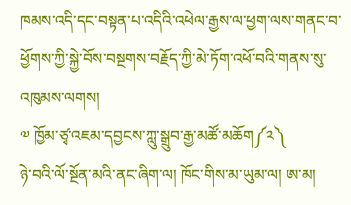ཁམས་འདི་དང་བསྟན་པ་འདིའི་འཕེལ་རྒྱས་ལ་ཕྱག་ལས་གནང་བ་ཕྱོགས་ཀྱི་སྐྱེ་བོས་བསྔགས་བརྗོད་ཀྱི་མེ་ཏོག་འཕོ་བའི་གནས་སུ་འཁུམས་ལགས།
༧ ཁྱོམ་ཙྭ་འཇམ་དབྱངས་ཀླུ་སྒྲུབ་རྒྱ་མཚོ་མཆོག༼༢༽
ཉེ་བའི་ལོ་སྔོན་མའི་ནང་ཞིག་ལ། ཁོང་གིས་མ་ཡུམ་ལ། ཨ་མ།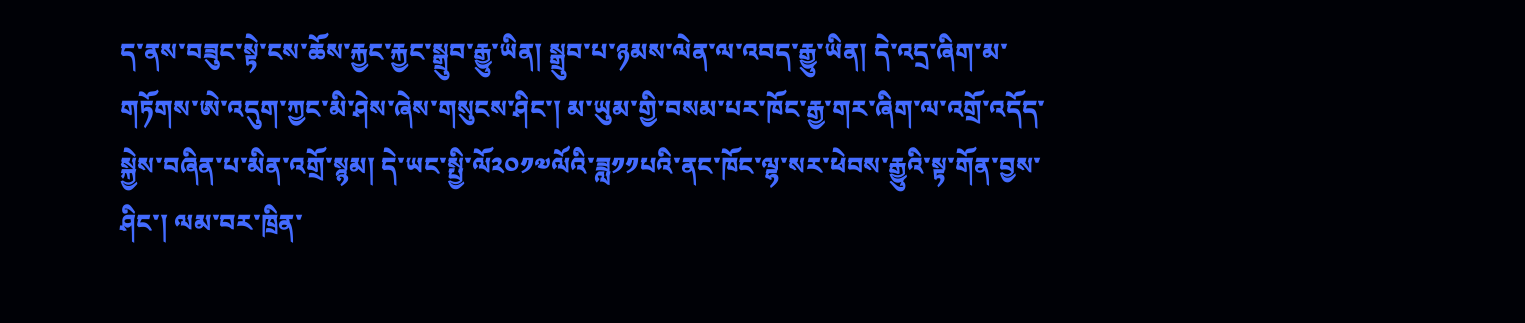ད་ནས་བཟུང་སྟེ་ངས་ཆོས་རྐྱང་རྐྱང་སྒྲུབ་རྒྱུ་ཡིན། སྒྲུབ་པ་ཉམས་ལེན་ལ་འབད་རྒྱུ་ཡིན། དེ་འདྲ་ཞིག་མ་གཏོགས་ཨེ་འདུག་ཀྱང་མི་ཤེས་ཞེས་གསུངས་ཤིང་། མ་ཡུམ་གྱི་བསམ་པར་ཁོང་རྒྱ་གར་ཞིག་ལ་འགྲོ་འདོད་སྐྱེས་བཞིན་པ་མིན་འགྲོ་སྙམ། དེ་ཡང་སྤྱི་ལོ༢༠༡༧ལོའི་ཟླ༡༡པའི་ནང་ཁོང་ལྷ་སར་ཕེབས་རྒྱུའི་སྟ་གོན་བྱས་ཤིང་། ལམ་བར་ཁྲིན་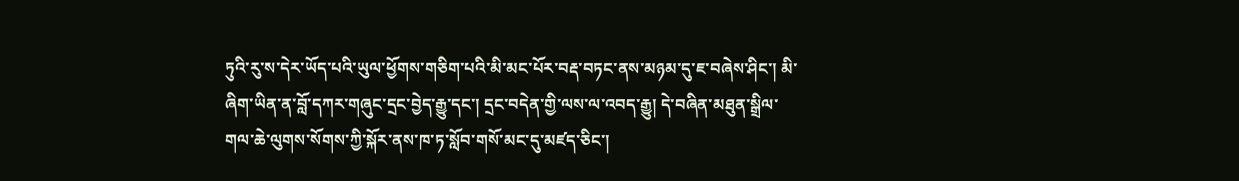ཏུའི་རུ་ས་དེར་ཡོད་པའི་ཡུལ་ཕྱོགས་གཅིག་པའི་མི་མང་པོར་བརྡ་བཏང་ནས་མཉམ་དུ་ཇ་བཞེས་ཤིང་། མི་ཞིག་ཡིན་ན་བློ་དཀར་གཞུང་དྲང་བྱེད་རྒྱུ་དང་། དྲང་བདེན་གྱི་ལས་ལ་འབད་རྒྱུ། དེ་བཞིན་མཐུན་སྒྲིལ་གལ་ཆེ་ལུགས་སོགས་ཀྱི་སྐོར་ནས་ཁ་ཏ་སློབ་གསོ་མང་དུ་མཛད་ཅིང་།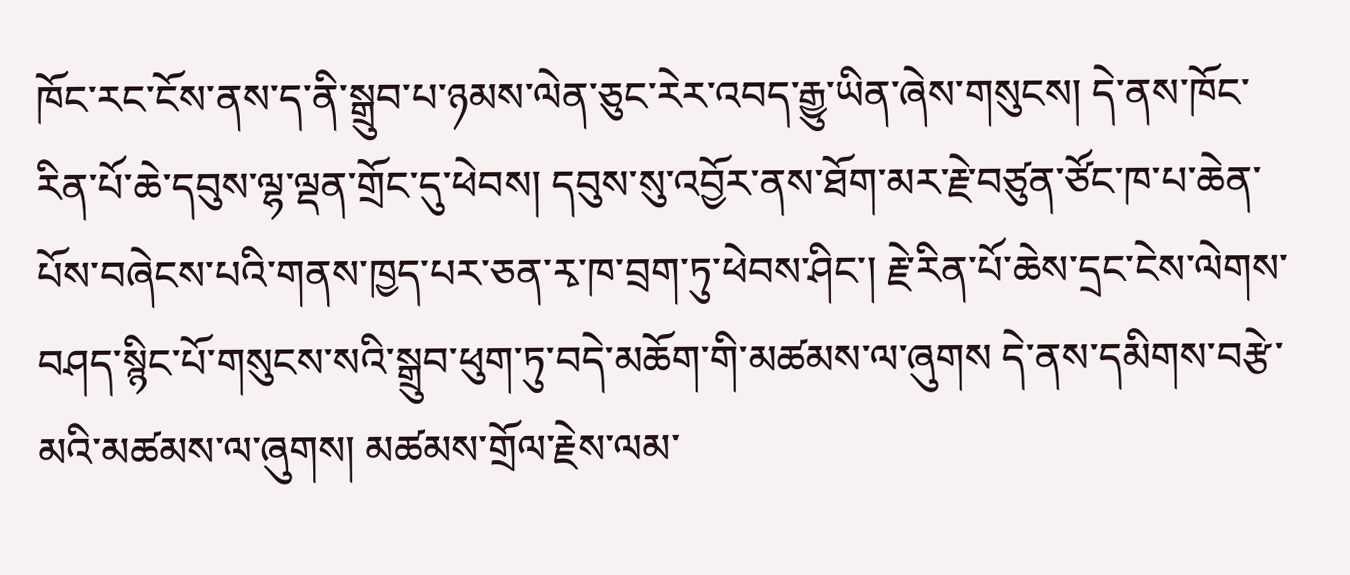ཁོང་རང་ངོས་ནས་ད་ནི་སྒྲུབ་པ་ཉམས་ལེན་ཅུང་རེར་འབད་རྒྱུ་ཡིན་ཞེས་གསུངས། དེ་ནས་ཁོང་རིན་པོ་ཆེ་དབུས་ལྷ་ལྡན་གྲོང་དུ་ཕེབས། དབུས་སུ་འབྱོར་ནས་ཐོག་མར་རྗེ་བཙུན་ཙོང་ཁ་པ་ཆེན་པོས་བཞེངས་པའི་གནས་ཁྱད་པར་ཅན་རྭ་ཁ་བྲག་ཏུ་ཕེབས་ཤིང་། རྗེ་རིན་པོ་ཆེས་དྲང་ངེས་ལེགས་བཤད་སྙིང་པོ་གསུངས་སའི་སྒྲུབ་ཕུག་ཏུ་བདེ་མཆོག་གི་མཚམས་ལ་ཞུགས དེ་ནས་དམིགས་བརྩེ་མའི་མཚམས་ལ་ཞུགས། མཚམས་གྲོལ་རྗེས་ལམ་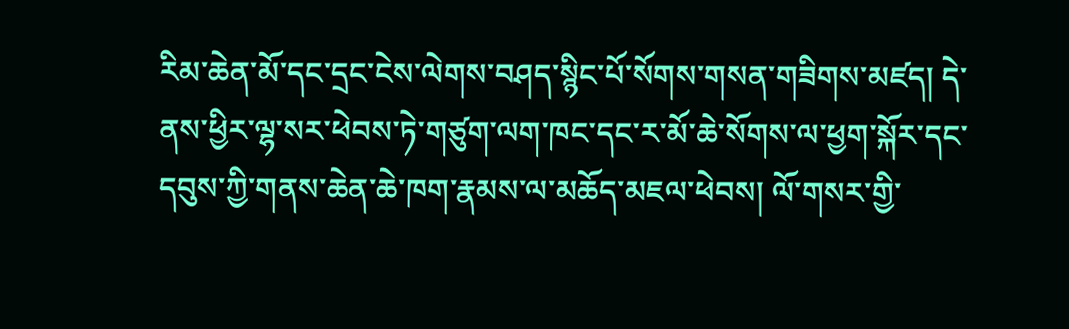རིམ་ཆེན་མོ་དང་དྲང་ངེས་ལེགས་བཤད་སྙིང་པོ་སོགས་གསན་གཟིགས་མཛད། དེ་ནས་ཕྱིར་ལྷ་སར་ཕེབས་ཏེ་གཙུག་ལག་ཁང་དང་ར་མོ་ཆེ་སོགས་ལ་ཕྱག་སྐོར་དང་དབུས་ཀྱི་གནས་ཆེན་ཆེ་ཁག་རྣམས་ལ་མཆོད་མཇལ་ཕེབས། ལོ་གསར་གྱི་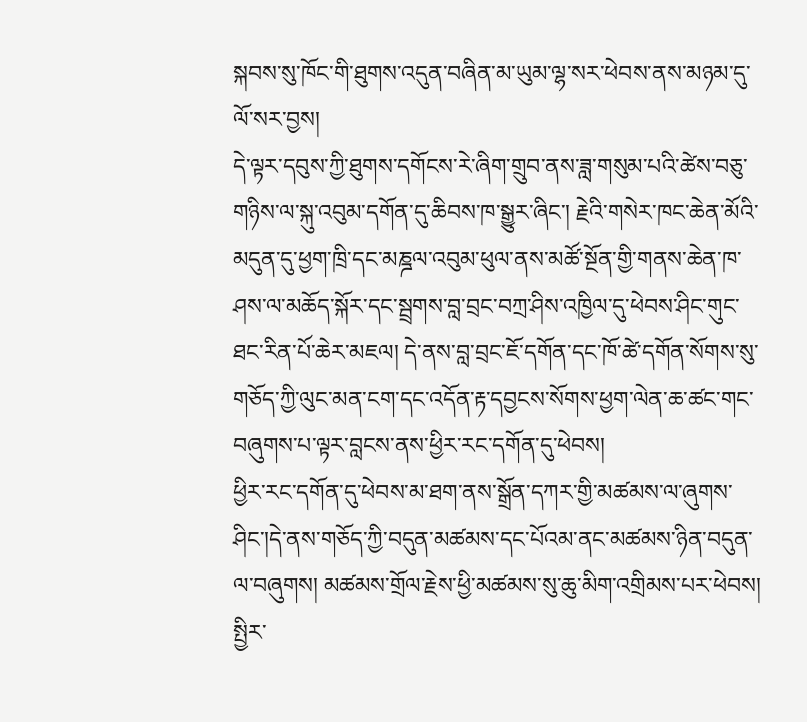སྐབས་སུ་ཁོང་གི་ཐུགས་འདུན་བཞིན་མ་ཡུམ་ལྷ་སར་ཕེབས་ནས་མཉམ་དུ་ལོ་སར་བྱས།
དེ་ལྟར་དབུས་ཀྱི་ཐུགས་དགོངས་རེ་ཞིག་གྲུབ་ནས་ཟླ་གསུམ་པའི་ཚེས་བཅུ་གཉིས་ལ་སྐུ་འབུམ་དགོན་དུ་ཆིབས་ཁ་སྒྱུར་ཞིང་། རྗེའི་གསེར་ཁང་ཆེན་མོའི་མདུན་དུ་ཕྱག་ཁྲི་དང་མཎྜལ་འབུམ་ཕུལ་ནས་མཚོ་སྔོན་གྱི་གནས་ཆེན་ཁ་ཤས་ལ་མཆོད་སྐོར་དང་སྦྲགས་བླ་བྲང་བཀྲ་ཤིས་འཁྱིལ་དུ་ཕེབས་ཤིང་གུང་ཐང་རིན་པོ་ཆེར་མཇལ། དེ་ནས་བླ་བྲང་ཇོ་དགོན་དང་ཁོ་ཚེ་དགོན་སོགས་སུ་གཅོད་ཀྱི་ལུང་མན་ངག་དང་འདོན་རྟ་དབྱངས་སོགས་ཕྱག་ལེན་ཆ་ཚང་གང་བཞུགས་པ་ལྟར་བླངས་ནས་ཕྱིར་རང་དགོན་དུ་ཕེབས།
ཕྱིར་རང་དགོན་དུ་ཕེབས་མ་ཐག་ནས་སྒྲོན་དཀར་གྱི་མཚམས་ལ་ཞུགས་ཤིང་།དེ་ནས་གཅོད་ཀྱི་བདུན་མཚམས་དང་པོའམ་ནང་མཚམས་ཉིན་བདུན་ལ་བཞུགས། མཚམས་གྲོལ་རྗེས་ཕྱི་མཚམས་སུ་ཆུ་མིག་འགྲིམས་པར་ཕེབས། སྤྱིར་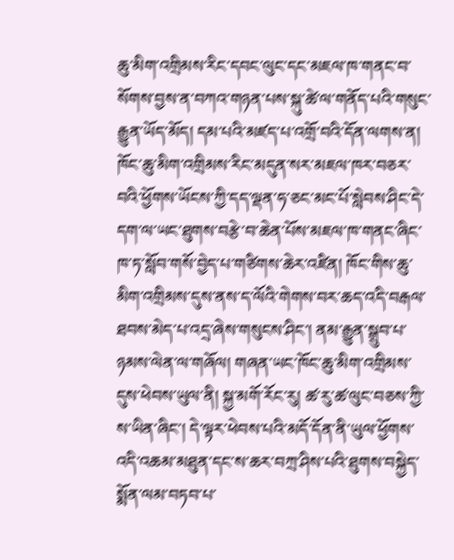ཆུ་མིག་འགྲིམས་རིང་དབང་ལུང་དང་མཇལ་ཁ་གནང་བ་སོགས་བྱས་ན་བཀའ་གཉན་པས་སྐུ་ཚེ་ལ་གནོད་པའི་གསུང་རྒྱུན་ཡོད་མོད། དམ་པའི་མཛད་པ་འགྲོ་བའི་དོན་ལགས་ན། ཁོང་ཆུ་མིག་འགྲིམས་རིང་མདུན་སར་མཇལ་ཁར་བཅར་བའི་ཕྱོགས་ཡོངས་ཀྱི་དད་ལྡན་ཧ་ཅང་མང་པོ་སླེབས་ཤིང་དེ་དག་ལ་ཡང་ཐུགས་བརྩེ་བ་ཆེན་པོས་མཇལ་ཁ་གནང་ཞིང་ཁ་ཏ་སློབ་གསོ་བྱེད་པ་གཙིགས་ཆེར་འཛིན། ཁོང་གིས་ཆུ་མིག་འགྲིམས་དུས་ནས་ད་ལོའི་གེགས་བར་ཆད་འདི་བརྒལ་ཐབས་མེད་པ་འདྲ་ཞེས་གསུངས་ཤིང་། ནམ་རྒྱུན་སྒྲུབ་པ་ཉམས་ལེན་ལ་གཞོལ། གཞན་ཡང་ཁོང་ཆུ་མིག་འགྲིམས་དུས་ཕེབས་ཡུལ་ནི། སྐྱ་མགོ་རོང་རུ། ཚ་རུ་ཚ་ལུང་བཅས་ཀྱི་ས་ཡིན་ཞིང་། དེ་ལྟར་ཕེབས་པའི་མདོ་དོན་ནི་ཡུལ་ཕྱོགས་འདི་འཆམ་མཐུན་དང་ས་ཆར་བཀྲ་ཤིས་པའི་ཐུགས་བསྐྱེད་སྨོན་ལམ་བཏབ་པ་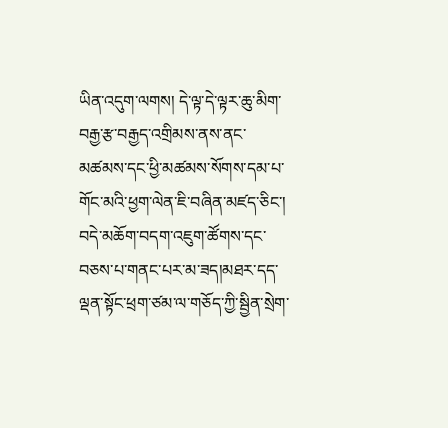ཡིན་འདུག་ལགས། དེ་ལྟ་དེ་ལྟར་ཆུ་མིག་བརྒྱ་རྩ་བརྒྱད་འགྲིམས་ནས་ནང་མཚམས་དང་ཕྱི་མཚམས་སོགས་དམ་པ་གོང་མའི་ཕྱག་ལེན་ཇི་བཞིན་མཛད་ཅིང་། བདེ་མཆོག་བདག་འཇུག་ཚོགས་དང་བཅས་པ་གནང་པར་མ་ཟད།མཐར་དད་ལྡན་སྟོང་ཕྲག་ཙམ་ལ་གཅོད་ཀྱི་སྦྱིན་སྲེག་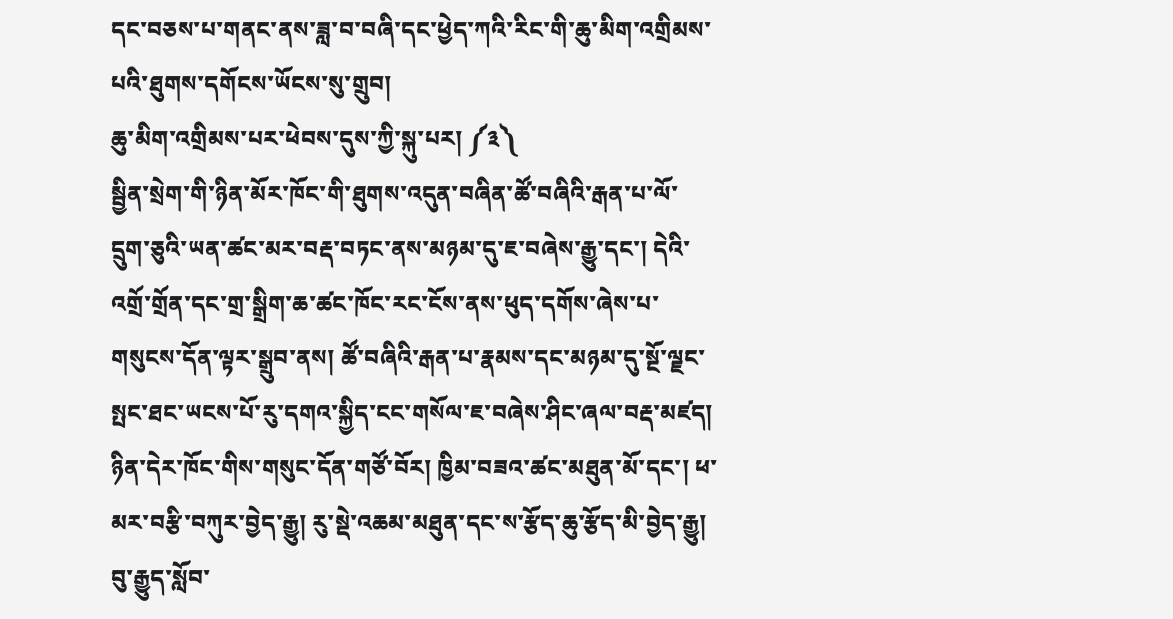དང་བཅས་པ་གནང་ནས་ཟླ་བ་བཞི་དང་ཕྱེད་ཀའི་རིང་གི་ཆུ་མིག་འགྲིམས་པའི་ཐུགས་དགོངས་ཡོངས་སུ་གྲུབ།
ཆུ་མིག་འགྲིམས་པར་ཕེབས་དུས་ཀྱི་སྐུ་པར། ༼༣༽
སྦྱིན་སྲེག་གི་ཉིན་མོར་ཁོང་གི་ཐུགས་འདུན་བཞིན་ཚོ་བཞིའི་རྒན་པ་ལོ་དྲུག་ཅུའི་ཡན་ཚང་མར་བརྡ་བཏང་ནས་མཉམ་དུ་ཇ་བཞེས་རྒྱུ་དང་། དེའི་འགྲོ་གྲོན་དང་གྲ་སྒྲིག་ཆ་ཚང་ཁོང་རང་ངོས་ནས་ཕུད་དགོས་ཞེས་པ་གསུངས་དོན་ལྟར་སྒྲུབ་ནས། ཚོ་བཞིའི་རྒན་པ་རྣམས་དང་མཉམ་དུ་སྔོ་ལྗང་སྤང་ཐང་ཡངས་པོ་རུ་དགའ་སྐྱིད་ངང་གསོལ་ཇ་བཞེས་ཤིང་ཞལ་བརྡ་མཛད། ཉིན་དེར་ཁོང་གིས་གསུང་དོན་གཙོ་བོར། ཁྱིམ་བཟའ་ཚང་མཐུན་མོ་དང་། ཕ་མར་བརྩི་བཀུར་བྱེད་རྒྱུ། རུ་སྡེ་འཆམ་མཐུན་དང་ས་རྩོད་ཆུ་རྩོད་མི་བྱེད་རྒྱུ། བུ་རྒྱུད་སློབ་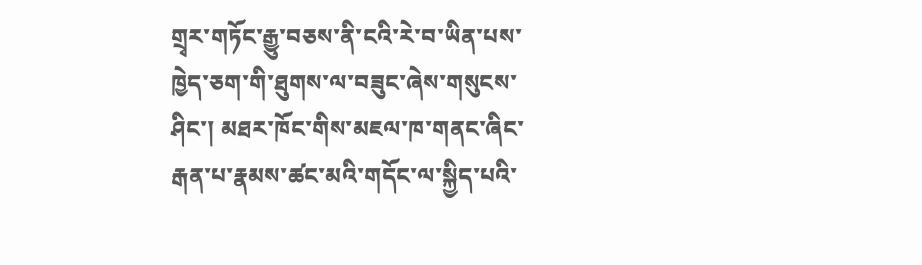གྲྭར་གཏོང་རྒྱུ་བཅས་ནི་ངའི་རེ་བ་ཡིན་པས་ཁྱེད་ཅག་གི་ཐུགས་ལ་བཟུང་ཞེས་གསུངས་ཤིང་། མཐར་ཁོང་གིས་མཇལ་ཁ་གནང་ཞིང་རྒན་པ་རྣམས་ཚང་མའི་གདོང་ལ་སྐྱིད་པའི་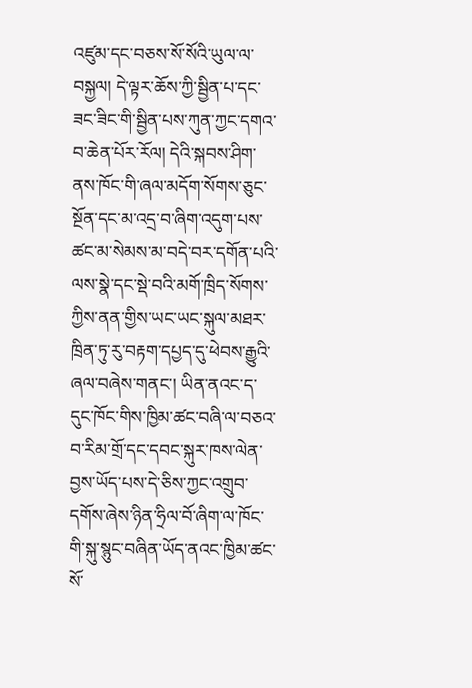འཛུམ་དང་བཅས་སོ་སོའི་ཡུལ་ལ་བསྐྱལ། དེ་ལྟར་ཆོས་ཀྱི་སྦྱིན་པ་དང་ཟང་ཟིང་གི་སྦྱིན་པས་ཀུན་ཀྱང་དགའ་བ་ཆེན་པོར་རོལ། དེའི་སྐབས་ཤིག་ནས་ཁོང་གི་ཞལ་མདོག་སོགས་ཅུང་སྔོན་དང་མ་འདྲ་བ་ཞིག་འདུག་པས་ཚང་མ་སེམས་མ་བདེ་བར་དགོན་པའི་ལས་སྣེ་དང་སྡེ་བའི་མགོ་ཁྲིད་སོགས་ཀྱིས་ནན་གྱིས་ཡང་ཡང་སྐུལ་མཐར་ཁྲིན་ཏུ་རུ་བརྟག་དཔྱད་དུ་ཕེབས་རྒྱུའི་ཞལ་བཞེས་གནང་། ཡིན་ནའང་ད་དུང་ཁོང་གིས་ཁྱིམ་ཚང་བཞི་ལ་བཅའ་བ་རིམ་གྲོ་དང་དབང་སྐུར་ཁས་ལེན་བྱས་ཡོད་པས་དེ་ཅིས་ཀྱང་འགྲུབ་དགོས་ཞེས་ཉིན་ཧྲིལ་བོ་ཞིག་ལ་ཁོང་གི་སྐུ་སྙུང་བཞིན་ཡོད་ནའང་ཁྱིམ་ཚང་སོ་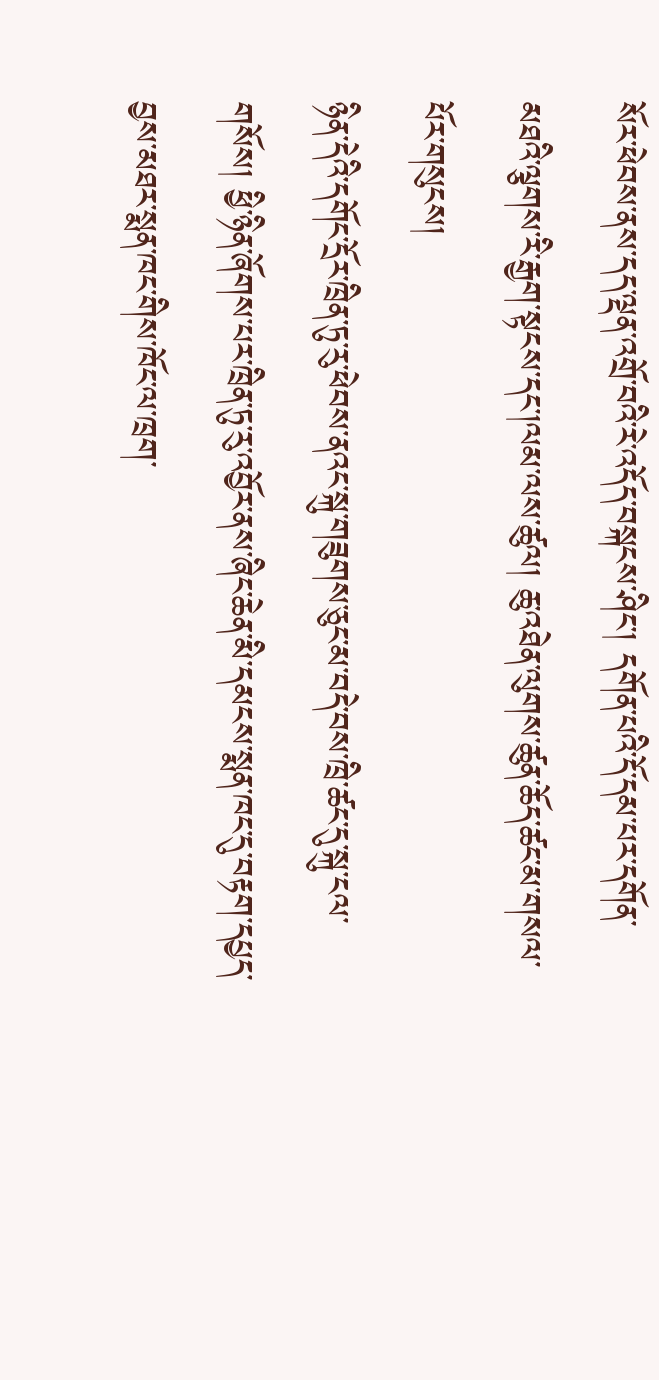སོར་ཕེབས་ནས་དད་ལྡན་འགྲོ་བའི་རེ་འདོད་བསྐངས་ཤིང་། དགོན་པའི་དོ་དམ་པར་དགོན་མཐའི་ལྕགས་རི་རྒྱག་སྟངས་དང་།ལམ་ལས་ཚུལ། ཆུ་འཐེན་ལུགས་ཚུན་ཆོད་ཚང་མ་གསལ་པོར་གསུངས།
ཉིན་དེའི་དགོང་དྲོར་ཁྲིན་ཏུ་རུ་ཕེབས་ནའང་སྐུ་གཟུགས་ཅུང་མ་བདེ་བས་ཁྲི་ཚང་དུ་སྐུ་ངལ་གསོས། ཕྱི་ཉིན་ཞོགས་པར་ཁྲིན་ཏུ་རུ་འབྱོར་ནས་ཞིང་ཆེན་མི་དམངས་སྨན་ཁང་དུ་བརྟག་དཔྱད་བྱས་མཐར་སྨན་ཁང་གིས་ཁོང་ལ་ཁྲག་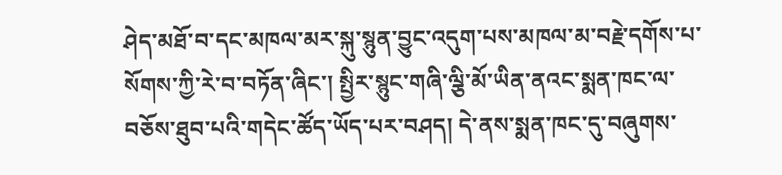ཤེད་མཐོ་བ་དང་མཁལ་མར་སྐུ་སྙུན་བྱུང་འདུག་པས་མཁལ་མ་བརྗེ་དགོས་པ་སོགས་ཀྱི་རེ་བ་བཏོན་ཞིང་། སྤྱིར་སྙུང་གཞི་ལྕི་མོ་ཡིན་ནའང་སྨན་ཁང་ལ་བཅོས་ཐུབ་པའི་གདེང་ཚོད་ཡོད་པར་བཤད། དེ་ནས་སྨན་ཁང་དུ་བཞུགས་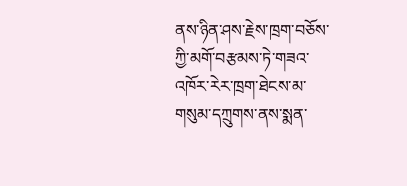ནས་ཉིན་ཤས་རྗེས་ཁྲག་བཅོས་ཀྱི་མགོ་བརྩམས་ཏེ་གཟའ་འཁོར་རེར་ཁྲག་ཐེངས་མ་གསུམ་དཀྲུགས་ནས་སྨན་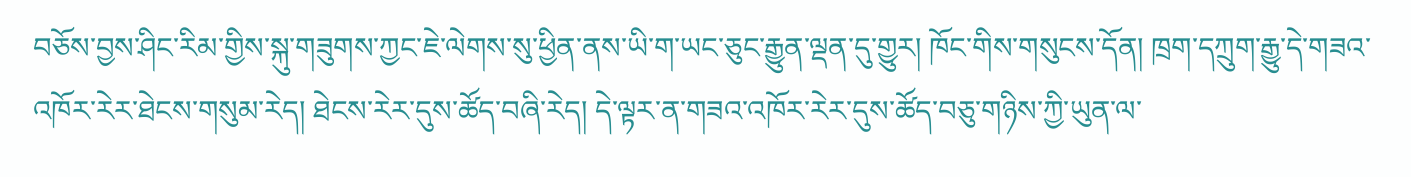བཅོས་བྱས་ཤིང་རིམ་གྱིས་སྐུ་གཟུགས་ཀྱང་ཇེ་ལེགས་སུ་ཕྱིན་ནས་ཡི་ག་ཡང་ཅུང་རྒྱུན་ལྡན་དུ་གྱུར། ཁོང་གིས་གསུངས་དོན། ཁྲག་དཀྲུག་རྒྱུ་དེ་གཟའ་འཁོར་རེར་ཐེངས་གསུམ་རེད། ཐེངས་རེར་དུས་ཚོད་བཞི་རེད། དེ་ལྟར་ན་གཟའ་འཁོར་རེར་དུས་ཚོད་བཅུ་གཉིས་ཀྱི་ཡུན་ལ་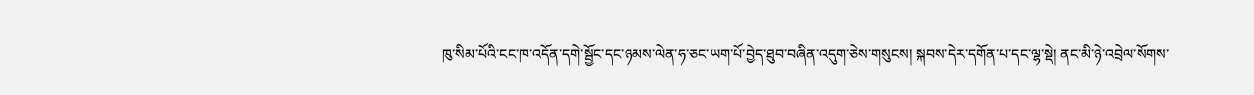ཁུ་སིམ་པོའི་ངང་ཁ་འདོན་དགེ་སྦྱོང་དང་ཉམས་ལེན་ཧ་ཅང་ཡག་པོ་བྱེད་ཐུབ་བཞིན་འདུག་ཅེས་གསུངས། སྐབས་དེར་དགོན་པ་དང་ལྷ་སྡེ། ནང་མི་ཉེ་འབྲེལ་སོགས་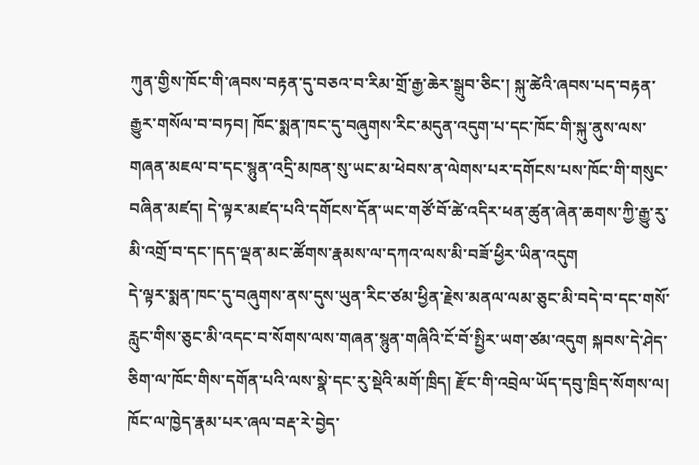ཀུན་གྱིས་ཁོང་གི་ཞབས་བརྟན་དུ་བཅའ་བ་རིམ་གྲོ་རྒྱ་ཆེར་སྒྲུབ་ཅིང་། སྐུ་ཚེའི་ཞབས་པད་བརྟན་རྒྱུར་གསོལ་བ་བཏབ། ཁོང་སྨན་ཁང་དུ་བཞུགས་རིང་མདུན་འདུག་པ་དང་ཁོང་གི་སྐུ་ནུས་ལས་གཞན་མཇལ་བ་དང་སྙུན་འདྲི་མཁན་སུ་ཡང་མ་ཕེབས་ན་ལེགས་པར་དགོངས་པས་ཁོང་གི་གསུང་བཞིན་མཛད། དེ་ལྟར་མཛད་པའི་དགོངས་དོན་ཡང་གཙོ་བོ་ཚེ་འདིར་ཕན་ཚུན་ཞེན་ཆགས་ཀྱི་རྒྱུ་རུ་མི་འགྲོ་བ་དང་།དད་ལྡན་མང་ཚོགས་རྣམས་ལ་དཀའ་ལས་མི་བཟོ་ཕྱིར་ཡིན་འདུག
དེ་ལྟར་སྨན་ཁང་དུ་བཞུགས་ནས་དུས་ཡུན་རིང་ཙམ་ཕྱིན་རྗེས་མནལ་ལམ་ཅུང་མི་བདེ་བ་དང་གསོ་རླུང་གིས་ཅུང་མི་འདང་བ་སོགས་ལས་གཞན་སྙུན་གཞིའི་ངོ་བོ་སྤྱིར་ཡག་ཙམ་འདུག སྐབས་དེ་ཤེད་ཅིག་ལ་ཁོང་གིས་དགོན་པའི་ལས་སྣེ་དང་རུ་སྡེའི་མགོ་ཁྲིད། རྫོང་གི་འབྲེལ་ཡོད་དབུ་ཁྲིད་སོགས་ལ། ཁོང་ལ་ཁྱེད་རྣམ་པར་ཞལ་བརྡ་རེ་བྱེད་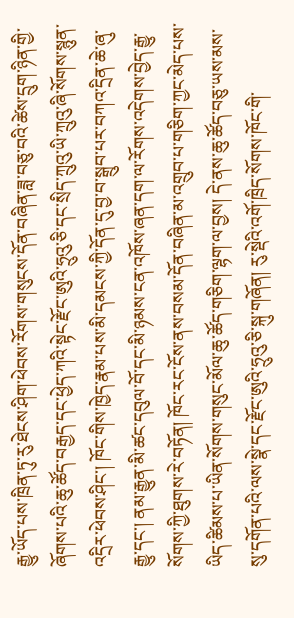རྒྱུ་ཡོད་པས་ཁྲིན་ཏུ་རུ་ཐེངས་ཤིག་ཕེབས་རོགས་གསུངས་དོན་བཞིན་ཟླ་བཅུ་བའི་ཚེས་དྲུག་ཉིན་གྱི་ཞོགས་པའི་ཆུ་ཚོད་བརྒྱད་དང་ཕྱེད་ཀའི་སྟེང་རྫོང་ཨུའི་ཧྲུའུ་ཅི་དང་སྲིད་ཀྲུའུ་ཡི་ཀྲུའུ་ཞི་སོགས་སྙུན་འདྲིར་ཕེབས་ཤིང་། ཁོང་གིས་ཁྱེད་རྣམ་པས་མི་དམངས་ཀྱི་དོན་དུ་བྱ་བ་སྒྲུབ་པར་བཀའ་དྲིན་ཆེ་ཞུ་རྒྱུ་དང་། ནམ་རྒྱུན་མི་ཚང་དབུལ་བོ་དང་མི་ཉམས་ངན་འཁོས་ཞན་དག་ལ་རོགས་འདེགས་བྱེད་རྒྱུ་སོགས་ཀྱི་ཐུགས་རེ་བཏོན། ཁོང་རང་ངོས་ནས་བསམ་དོན་བཞིན་མ་འགྲུབ་པ་གཅིག་ཀྱང་མེད་པས་ཡིད་ཚིམས་པ་ཡིན་སོགས་གསུང་མོལ་ཆུ་ཚོད་གཅིག་ལྷག་ལ་བྱས། དེ་ནས་ཆུ་ཚོད་བཅུ་ཡས་མས་སུ་དགོན་པའི་ལས་སྣེ་དང་རྫོང་ཨུའི་ཧྲུའུ་ཅི་སྐུ་གཞོན། རུ་སྡེའི་འགོ་ཁྲིད་སོགས་ཁོང་གི་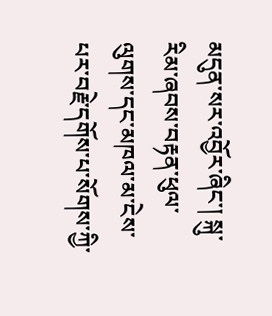མདུན་སར་འབྱོར་ཞིང་། སྐུ་རིམ་ཞབས་བརྟན་ཕུལ་ལུགས་དང་མཁལ་མ་ངེས་པར་བརྗེ་དགོས་པ་སོགས་ཀྱི་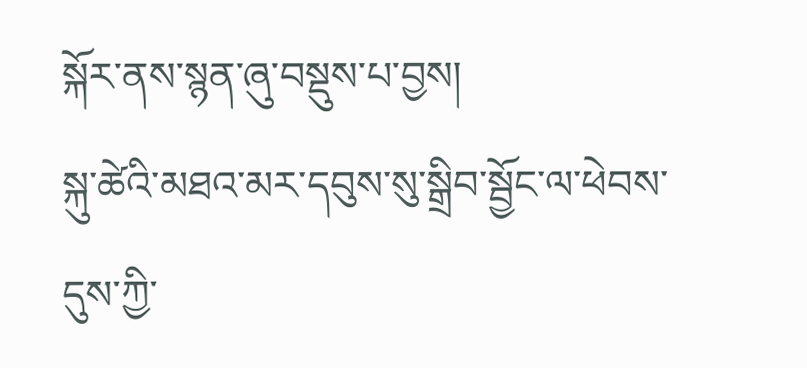སྐོར་ནས་སྙན་ཞུ་བསྡུས་པ་བྱས།
སྐུ་ཚེའི་མཐའ་མར་དབུས་སུ་སྒྲིབ་སྦྱོང་ལ་ཕེབས་དུས་ཀྱི་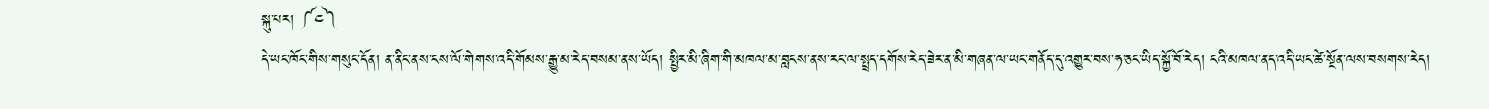སྐུ་པར། ༼༤༽
དེ་ཡང་ཁོང་གིས་གསུང་དོན། ན་ནིང་ནས་ངས་ལོ་གེགས་འདི་གོམས་རྒྱུ་མ་རེད་བསམ་ནས་ཡོད། སྤྱིར་མི་ཞིག་གི་མཁལ་མ་བླངས་ནས་རང་ལ་སྤྲད་དགོས་རེད་ཟེར་ན་མི་གཞན་ལ་ཡང་གནོད་དུ་འགྱུར་བས་ཧ་ཅང་ཡིད་སྐྱོ་བོ་རེད། ངའི་མཁལ་ནད་འདི་ཡང་ཚེ་སྔོན་ལས་བསགས་རེད།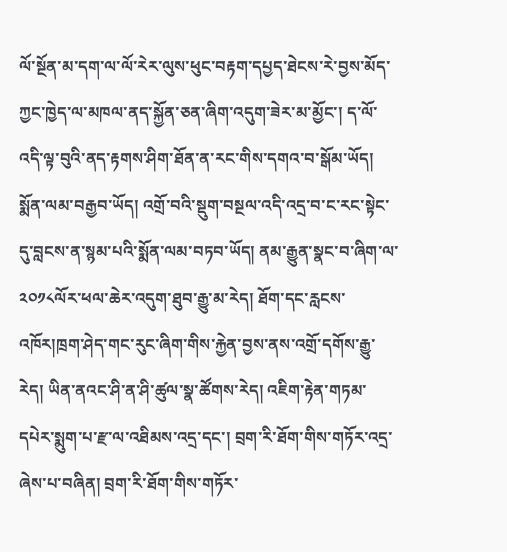ལོ་སྔོན་མ་དག་ལ་ལོ་རེར་ལུས་ཕུང་བརྟག་དཔྱད་ཐེངས་རེ་བྱས་མོད་ཀྱང་ཁྱེད་ལ་མཁལ་ནད་སྐྱོན་ཅན་ཞིག་འདུག་ཟེར་མ་མྱོང་། ད་ལོ་འདི་ལྟ་བུའི་ནད་རྟགས་ཤིག་ཐོན་ན་རང་གིས་དགའ་བ་སྒོམ་ཡོད། སྨོན་ལམ་བརྒྱབ་ཡོད། འགྲོ་བའི་སྡུག་བསྔལ་འདི་འདྲ་བ་ང་རང་སྟེང་དུ་བླངས་ན་སྙམ་པའི་སྨོན་ལམ་བཏབ་ཡོད། ནམ་རྒྱུན་སྣང་བ་ཞིག་ལ་༢༠༡༨ལོར་ཕལ་ཆེར་འདུག་ཐུབ་རྒྱུ་མ་རེད། ཐོག་དང་རླངས་འཁོར།ཁྲག་ཤེད་གང་རུང་ཞིག་གིས་རྐྱེན་བྱས་ནས་འགྲོ་དགོས་རྒྱུ་རེད། ཡིན་ནའང་ཤི་ན་ཤི་ཚུལ་སྣ་ཚོགས་རེད། འཇིག་རྟེན་གཏམ་དཔེར་སྨུག་པ་རྫ་ལ་འཐིམས་འདྲ་དང་། བྲག་རི་ཐོག་གིས་གཏོར་འདྲ་ཞེས་པ་བཞིན། བྲག་རི་ཐོག་གིས་གཏོར་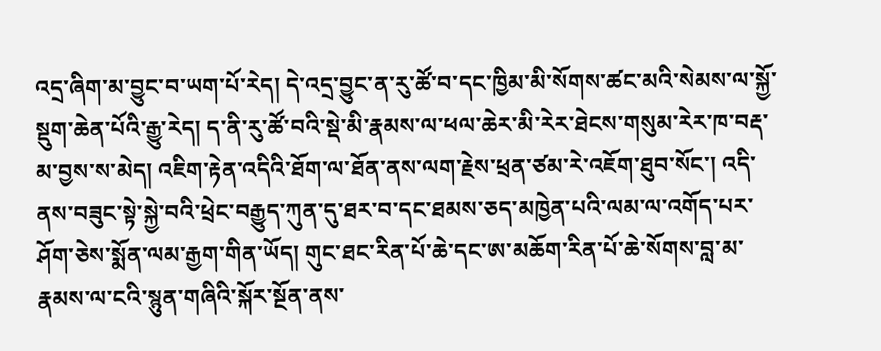འདྲ་ཞིག་མ་བྱུང་བ་ཡག་པོ་རེད། དེ་འདྲ་བྱུང་ན་རུ་ཚོ་བ་དང་ཁྱིམ་མི་སོགས་ཚང་མའི་སེམས་ལ་སྐྱོ་སྡུག་ཆེན་པོའི་རྒྱུ་རེད། ད་ནི་རུ་ཚོ་བའི་སྡེ་མི་རྣམས་ལ་ཕལ་ཆེར་མི་རེར་ཐེངས་གསུམ་རེར་ཁ་བརྡ་མ་བྱས་ས་མེད། འཇིག་རྟེན་འདིའི་ཐོག་ལ་ཐོན་ནས་ལག་རྗེས་ཕྲན་ཙམ་རེ་འཇོག་ཐུབ་སོང་། འདི་ནས་བཟུང་སྟེ་སྐྱེ་བའི་ཕྲེང་བརྒྱུད་ཀུན་དུ་ཐར་བ་དང་ཐམས་ཅད་མཁྱེན་པའི་ལམ་ལ་འགོད་པར་ཤོག་ཅེས་སྨོན་ལམ་རྒྱག་གིན་ཡོད། གུང་ཐང་རིན་པོ་ཆེ་དང་ཨ་མཆོག་རིན་པོ་ཆེ་སོགས་བླ་མ་རྣམས་ལ་ངའི་སྙུན་གཞིའི་སྐོར་སྔོན་ནས་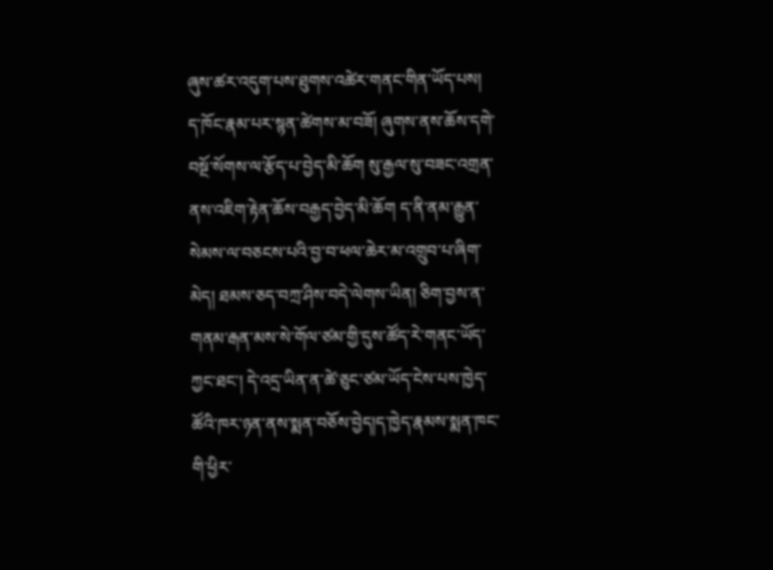ཞུས་ཚར་འདུག་པས་ཐུགས་འཚེར་གནང་གིན་ཡོད་པས། ད་ཁོང་རྣམ་པར་སྙན་ཚེགས་མ་བཟོ། ཞུགས་ནས་ཆོས་དགེ་བསྔོ་སོགས་ལ་རྩོད་པ་བྱེད་མི་ཆོག སུ་རྒྱལ་སུ་བཟང་འགྲན་ནས་འཇིག་རྟེན་ཆོས་བརྒྱད་བྱེད་མི་ཆོག ད་ནི་ནམ་རྒྱུན་སེམས་ལ་བཅངས་པའི་བྱ་བ་ཕལ་ཆེར་མ་འགྲུབ་པ་ཞིག་མེད། ཐམས་ཅད་བཀྲ་ཤིས་བདེ་ལེགས་ཡིན། ཅིག་བྱས་ན་གནམ་རྒན་མས་སེ་གོལ་ཙམ་གྱི་དུས་ཚོད་རེ་གནང་ཡོད་ཀྱང་ཐང་། དེ་འདྲ་ཡིན་ན་ཚེ་ཅུང་ཙམ་ཡོད་ངེས་པས་ཁྱེད་ཚོའི་ཁར་ཉན་ནས་སྨན་བཅོས་བྱེད།ད་ཁྱེད་རྣམས་སྨན་ཁང་གི་ཕྱིར་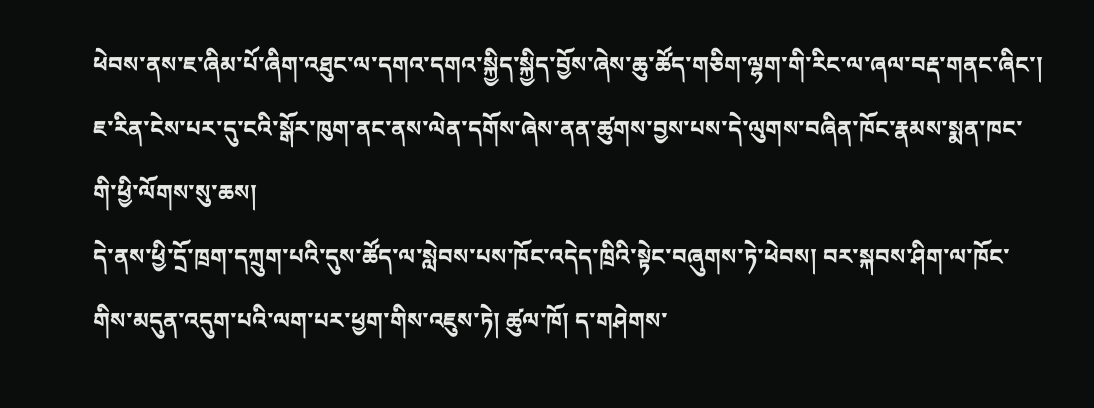ཕེབས་ནས་ཇ་ཞིམ་པོ་ཞིག་འཐུང་ལ་དགའ་དགའ་སྐྱིད་སྐྱིད་བྱོས་ཞེས་ཆུ་ཚོད་གཅིག་ལྷག་གི་རིང་ལ་ཞལ་བརྡ་གནང་ཞིང་། ཇ་རིན་ངེས་པར་དུ་ངའི་སྒོར་ཁུག་ནང་ནས་ལེན་དགོས་ཞེས་ནན་ཚུགས་བྱས་པས་དེ་ལུགས་བཞིན་ཁོང་རྣམས་སྨན་ཁང་གི་ཕྱི་ལོགས་སུ་ཆས།
དེ་ནས་ཕྱི་དྲོ་ཁྲག་དཀྲུག་པའི་དུས་ཚོད་ལ་སླེབས་པས་ཁོང་འདེད་ཁྲིའི་སྟེང་བཞུགས་ཏེ་ཕེབས། བར་སྐབས་ཤིག་ལ་ཁོང་གིས་མདུན་འདུག་པའི་ལག་པར་ཕྱག་གིས་འཇུས་ཏེ། ཚུལ་ཁོ། ད་གཤེགས་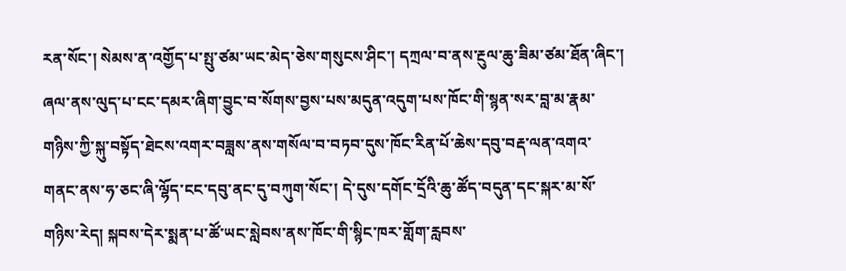རན་སོང་། སེམས་ན་འགྱོད་པ་སྤུ་ཙམ་ཡང་མེད་ཅེས་གསུངས་ཤིང་། དཀྲལ་བ་ནས་རྔུལ་ཆུ་ཟིམ་ཙམ་ཐོན་ཞིང་། ཞལ་ནས་ལུད་པ་ངང་དམར་ཞིག་བྱུང་བ་སོགས་བྱས་པས་མདུན་འདུག་པས་ཁོང་གི་སྙན་སར་བླ་མ་རྣམ་གཉིས་ཀྱི་སྐུ་བསྟོད་ཐེངས་འགར་བཟླས་ནས་གསོལ་བ་བཏབ་དུས་ཁོང་རིན་པོ་ཆེས་དབུ་བརྡ་ལན་འགའ་གནང་ནས་ཧ་ཅང་ཞི་ལྷོད་ངང་དབུ་ནང་དུ་བཀུག་སོང་། དེ་དུས་དགོང་དྲོའི་ཆུ་ཚོད་བདུན་དང་སྐར་མ་སོ་གཉིས་རེད། སྐབས་དེར་སྨན་པ་ཚོ་ཡང་སླེབས་ནས་ཁོང་གི་སྙིང་ཁར་གློག་རླབས་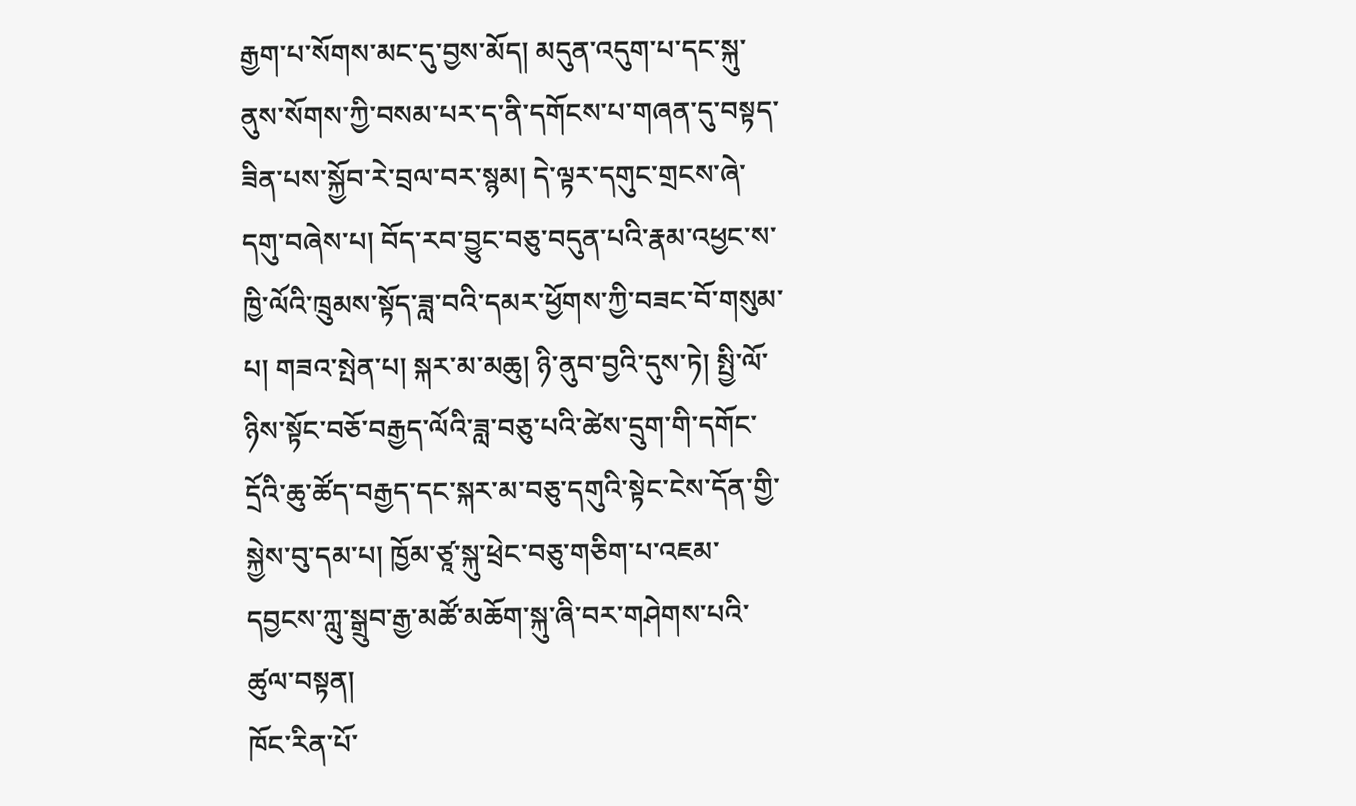རྒྱག་པ་སོགས་མང་དུ་བྱས་མོད། མདུན་འདུག་པ་དང་སྐུ་ནུས་སོགས་ཀྱི་བསམ་པར་ད་ནི་དགོངས་པ་གཞན་དུ་བསྟད་ཟིན་པས་སྐྱོབ་རེ་བྲལ་བར་སྙམ། དེ་ལྟར་དགུང་གྲངས་ཞེ་དགུ་བཞེས་པ། བོད་རབ་བྱུང་བཅུ་བདུན་པའི་རྣམ་འཕྱང་ས་ཁྱི་ལོའི་ཁྲུམས་སྟོད་ཟླ་བའི་དམར་ཕྱོགས་ཀྱི་བཟང་བོ་གསུམ་པ། གཟའ་སྤེན་པ། སྐར་མ་མཆུ། ཉི་ནུབ་བྱའི་དུས་ཏེ། སྤྱི་ལོ་ཉིས་སྟོང་བཅོ་བརྒྱད་ལོའི་ཟླ་བཅུ་པའི་ཚེས་དྲུག་གི་དགོང་དྲོའི་ཆུ་ཚོད་བརྒྱད་དང་སྐར་མ་བཅུ་དགུའི་སྟེང་ངེས་དོན་གྱི་སྐྱེས་བུ་དམ་པ། ཁྱོམ་ཙཱ་སྐུ་ཕྲེང་བཅུ་གཅིག་པ་འཇམ་དབྱངས་ཀླུ་སྒྲུབ་རྒྱ་མཚོ་མཆོག་སྐུ་ཞི་བར་གཤེགས་པའི་ཚུལ་བསྟན།
ཁོང་རིན་པོ་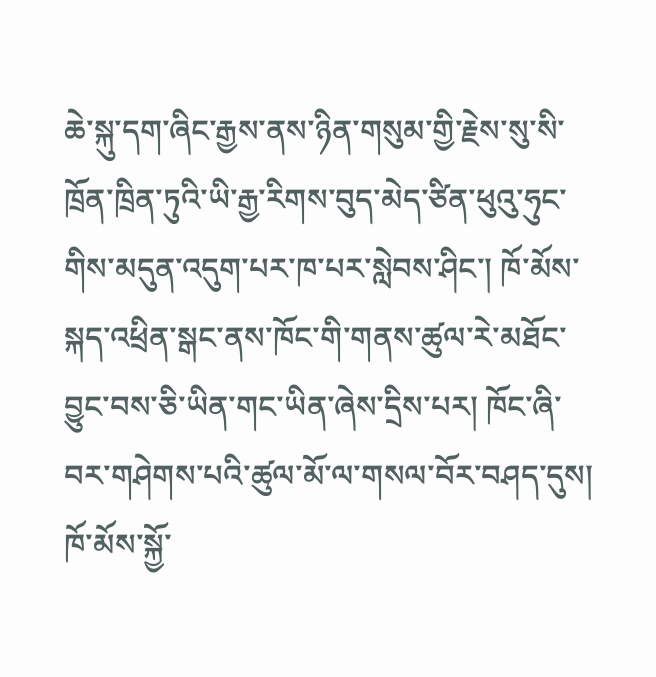ཆེ་སྐུ་དག་ཞིང་རྒྱས་ནས་ཉིན་གསུམ་གྱི་རྗེས་སུ་སི་ཁྲོན་ཁྲིན་ཏུའི་ཡི་རྒྱ་རིགས་བུད་མེད་ཙིན་ཕུའུ་ཧུང་གིས་མདུན་འདུག་པར་ཁ་པར་སླེབས་ཤིང་། ཁོ་མོས་སྐད་འཕྲིན་སྒང་ནས་ཁོང་གི་གནས་ཚུལ་རེ་མཐོང་བྱུང་བས་ཅི་ཡིན་གང་ཡིན་ཞེས་དྲིས་པར། ཁོང་ཞི་བར་གཤེགས་པའི་ཚུལ་མོ་ལ་གསལ་བོར་བཤད་དུས། ཁོ་མོས་སྐྱོ་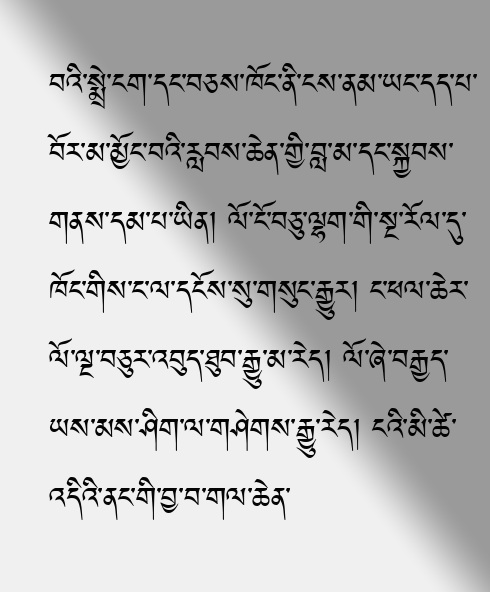བའི་སྨྲེ་ངག་དང་བཅས་ཁོང་ནི་ངས་ནམ་ཡང་དད་པ་བོར་མ་མྱོང་བའི་རླབས་ཆེན་གྱི་བླ་མ་དང་སྐྱབས་གནས་དམ་པ་ཡིན། ལོ་ངོ་བཅུ་ལྷག་གི་སྔ་རོལ་དུ་ཁོང་གིས་ང་ལ་དངོས་སུ་གསུང་རྒྱུར། ང་ཕལ་ཆེར་ལོ་ལྔ་བཅུར་འབུད་ཐུབ་རྒྱུ་མ་རེད། ལོ་ཞེ་བརྒྱད་ཡས་མས་ཤིག་ལ་གཤེགས་རྒྱུ་རེད། ངའི་མི་ཚེ་འདིའི་ནང་གི་བྱ་བ་གལ་ཆེན་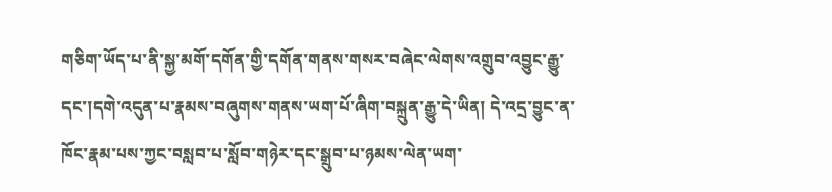གཅིག་ཡོད་པ་ནི་སྐྱ་མགོ་དགོན་གྱི་དགོན་གནས་གསར་བཞེང་ལེགས་འགྲུབ་འབྱུང་རྒྱུ་དང་།དགེ་འདུན་པ་རྣམས་བཞུགས་གནས་ཡག་པོ་ཞིག་བསྐྲུན་རྒྱུ་དེ་ཡིན། དེ་འདྲ་བྱུང་ན་ཁོང་རྣམ་པས་ཀྱང་བསླབ་པ་སློབ་གཉེར་དང་སྒྲུབ་པ་ཉམས་ལེན་ཡག་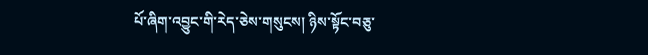པོ་ཞིག་འབྱུང་གི་རེད་ཅེས་གསུངས། ཉིས་སྟོང་བཅུ་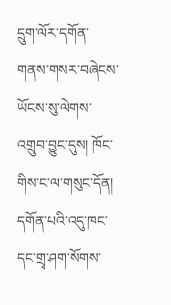དྲུག་ལོར་དགོན་གནས་གསར་བཞེངས་ཡོངས་སུ་ལེགས་འགྲུབ་བྱུང་དུས། ཁོང་གིས་ང་ལ་གསུང་དོན། དགོན་པའི་འདུ་ཁང་དང་གྲྭ་ཤག་སོགས་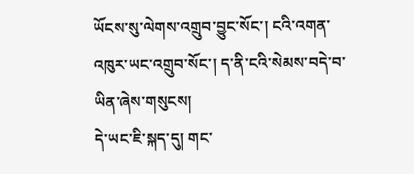ཡོངས་སུ་ལེགས་འགྲུབ་བྱུང་སོང་། ངའི་འགན་འཁུར་ཡང་འགྲུབ་སོང་། ད་ནི་ངའི་སེམས་བདེ་བ་ཡིན་ཞེས་གསུངས།
དེ་ཡང་ཇི་སྐད་དུ། གང་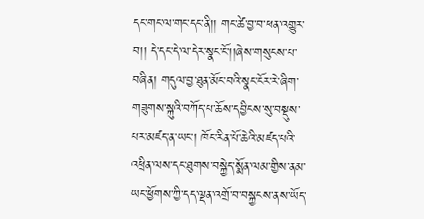དང་གང་ལ་གང་དང་ནི།། གང་ཚེ་བྱ་བ་ཕན་འགྱུར་བ།། དེ་དང་དེ་ལ་དེར་སྣང་ངོ་།།ཞེས་གསུངས་པ་བཞིན། གདུལ་བྱ་ཐུན་མོང་བའི་སྣང་ངོར་རེ་ཞིག་གཟུགས་སྐུའི་བཀོད་པ་ཆོས་དབྱིངས་སུ་བསྡུས་པར་མཛད་ན་ཡང་། ཁོང་རིན་པོ་ཆེའི་མཛད་པའི་འཕྲིན་ལས་དང་ཐུགས་བསྐྱེད་སྨོན་ལམ་གྱིས་ནམ་ཡང་ཕྱོགས་ཀྱི་དད་ལྡན་འགྲོ་བ་བསྐྱངས་ནས་ཡོད་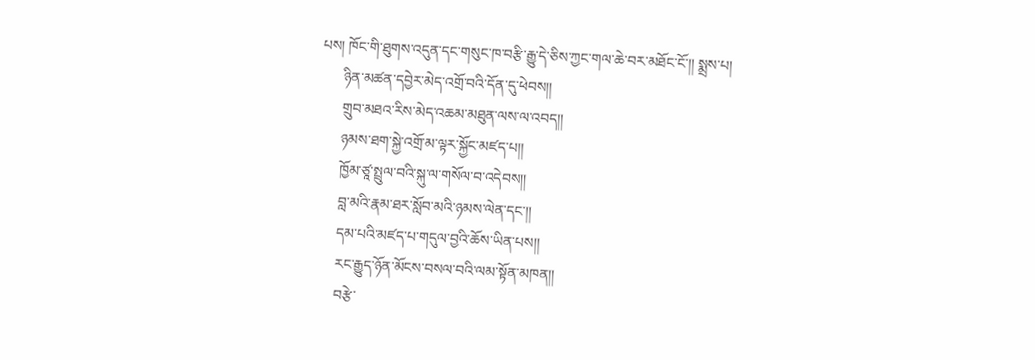པས། ཁོང་གི་ཐུགས་འདུན་དང་གསུང་ཁ་བརྩི་རྒྱུ་དེ་ཅིས་ཀྱང་གལ་ཆེ་བར་མཐོང་ངོ་།། སྨྲས་པ།
      ཉིན་མཚན་དབྱེར་མེད་འགྲོ་བའི་དོན་དུ་ཕེབས།།
      གྲུབ་མཐའ་རིས་མེད་འཆམ་མཐུན་ལས་ལ་འབད།།
      ཉམས་ཐག་སྐྱེ་འགྲོ་མ་ལྟར་སྐྱོང་མཛད་པ།།
      ཁྱོམ་ཙཱ་སྤྲུལ་བའི་སྐུ་ལ་གསོལ་བ་འདེབས།།
      བླ་མའི་རྣམ་ཐར་སློབ་མའི་ཉམས་ལེན་དང་།།
      དམ་པའི་མཛད་པ་གདུལ་བྱའི་ཆོས་ཡིན་པས།།
      རང་རྒྱུད་ཉོན་མོངས་བསལ་བའི་ལམ་སྟོན་མཁན།།
      བརྩེ་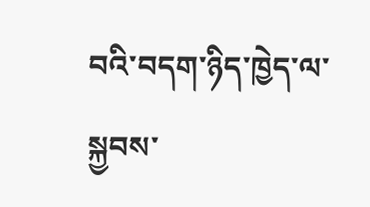བའི་བདག་ཉིད་ཁྱེད་ལ་སྐྱབས་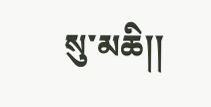སུ་མཆི།།